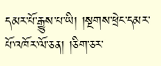དམར་པོ་རྒྱུས་པ་ཡི། །སྔགས་ཕྲེང་དམར་པོ་འཁོར་ལོ་ཅན། །ཅིག་ཅར་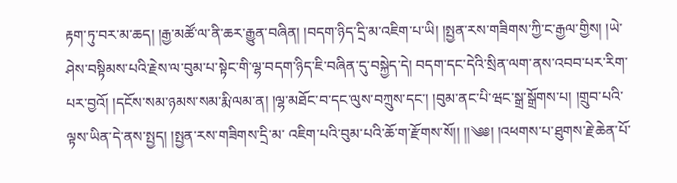རྟག་ཏུ་བར་མ་ཆད། །རྒྱ་མཚོ་ལ་ནི་ཆར་རྒྱུན་བཞིན། །བདག་ཉིད་དྲི་མ་འཇིག་པ་ཡི། །སྤྱན་རས་གཟིགས་ཀྱི་ང་རྒྱལ་གྱིས། །ཡེ་ ཤེས་བསྟིམས་པའི་རྗེས་ལ་བུམ་པ་སྟེང་གི་ལྷ་བདག་ཉིད་ཇི་བཞིན་དུ་བསྐྱེད་དེ། བདག་དང་དེའི་སྲིན་ལག་ནས་འབབ་པར་རིག་པར་བྱའོ། །དངོས་སམ་ཉམས་སམ་རྨི་ལམ་ན། །ལྷ་མཐོང་བ་དང་ལུས་བཀྲུས་དང་། །བུམ་ནང་པི་ཝང་སྒྲ་སྒྲོགས་པ། །གྲུབ་པའི་ལྟས་ཡིན་དེ་ནས་སྤྱད། །སྤྱན་རས་གཟིགས་དྲི་མ་ འཇིག་པའི་བུམ་པའི་ཆོ་ག་རྫོགས་སོ།། །།༄༅། །འཕགས་པ་ཐུགས་རྗེ་ཆེན་པོ་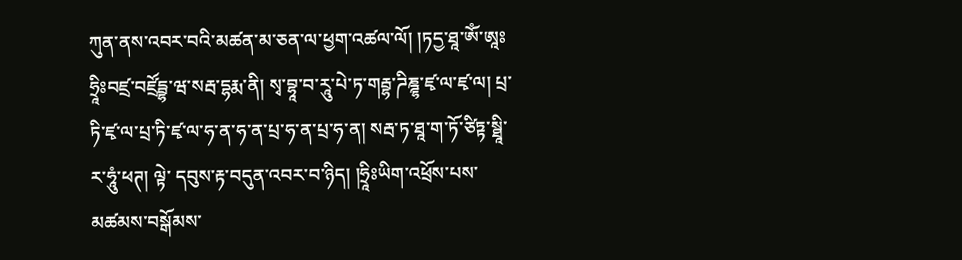ཀུན་ནས་འབར་བའི་མཚན་མ་ཅན་ལ་ཕྱག་འཚལ་ལོ། །ཏདྱ་ཐཱ་ཨོཾ་ཨཱཿཧྲཱིཿབཛྲ་བཛྲོདྦྷ་ཝ་སརྦ་དྷརྨ་ནི། སྭ་བྷཱ་བ་རཱུ་པེ་ཏ་གརྦྷ་ཌིཎྜྷ་ཛྭ་ལ་ཛྭ་ལ། པྲ་ཏི་ཛྭ་ལ་པྲ་ཏི་ཛྭ་ལ་ཧ་ན་ཧ་ན་པྲ་ཧ་ན་པྲ་ཧ་ན། སརྦ་ཏ་ཐཱ་ག་ཏོ་ཙིཏྟ་སྠཱི་ར་ཧཱུཾ་ཕཊ། ལྟེ་ དབུས་རྟ་བདུན་འབར་བ་ཉིད། །ཧྲཱིཿཡིག་འཕྲོས་པས་མཚམས་བསྒོམས་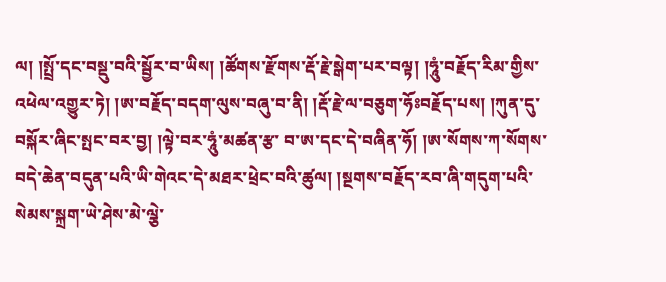ལ། །སྤྲོ་དང་བསྡུ་བའི་སྦྱོར་བ་ཡིས། །ཚོགས་རྫོགས་རྡོ་རྗེ་སྒེག་པར་བལྟ། །ཧཱུཾ་བརྗོད་རིམ་གྱིས་འཕེལ་འགྱུར་ཏེ། །ཨ་བརྗོད་བདག་ལུས་བཞུ་བ་ནི། །རྡོ་རྗེ་ལ་བཅུག་ཧོཿབརྗོད་པས། །ཀུན་དུ་བསྐོར་ཞིང་སྤང་བར་བྱ། །ལྟེ་བར་ཧཱུཾ་མཚན་རྩ་ བ་ཨ་དང་དེ་བཞིན་ཧོ། །ཨ་སོགས་ཀ་སོགས་བདེ་ཆེན་བདུན་པའི་ཡི་གེའང་དེ་མཐར་ཕྲེང་བའི་ཚུལ། །སྔགས་བརྗོད་རབ་ཞི་གདུག་པའི་སེམས་སྐྲག་ཡེ་ཤེས་མེ་ལྕེ་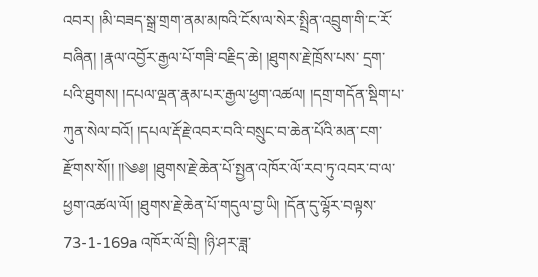འབར། །མི་བཟད་སྒྲ་གྲག་ནམ་མཁའི་ངོས་ལ་སེར་སྤྲིན་འབྲུག་གི་ང་རོ་བཞིན། །རྣལ་འབྱོར་རྒྱལ་པོ་གཟི་བརྗིད་ཆེ། །ཐུགས་རྗེ་ཁྲོས་པས་ དྲག་པའི་ཐུགས། །དཔལ་ལྡན་རྣམ་པར་རྒྱལ་ཕྱག་འཚལ། །དགྲ་གདོན་སྡིག་པ་ཀུན་སེལ་བའོ། །དཔལ་རྡོ་རྗེ་འབར་བའི་བསྲུང་བ་ཆེན་པོའི་མན་ངག་རྫོགས་སོ།། །།༄༅། །ཐུགས་རྗེ་ཆེན་པོ་སྤྱན་འཁོར་ལོ་རབ་ཏུ་འབར་བ་ལ་ཕྱག་འཚལ་ལོ། །ཐུགས་རྗེ་ཆེན་པོ་གདུལ་བྱ་ཡི། །དོན་དུ་ལྷོར་བལྟས་ 73-1-169a འཁོར་ལོ་བྲི། །ཉི་ཤར་ཟླ་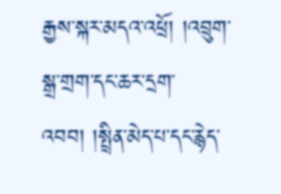རྒྱས་སྐར་མདའ་འཕྲོ། །འབྲུག་སྒྲ་གྲག་དང་ཆར་དྲག་འབབ། །སྤྲིན་མེད་པ་དང་རྙེད་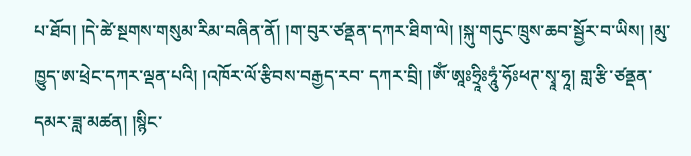པ་ཐོབ། །དེ་ཚེ་སྔགས་གསུམ་རིམ་བཞིན་ནོ། །ག་བུར་ཙནྡན་དཀར་ཐིག་ལེ། །སྐུ་གདུང་ཁྲུས་ཆབ་སྦྱོར་བ་ཡིས། །མུ་ཁྱུད་ཨ་ཕྲེང་དཀར་ལྡན་པའི། །འཁོར་ལོ་རྩིབས་བརྒྱད་རབ་ དཀར་བྲི། །ཨོཾ་ཨཱཿཧྲཱིཿཧཱུཾ་ཧོཿཕཊ་སྭཱ་ཧཱ། གླ་རྩི་ཙནྡན་དམར་ཟླ་མཚན། །སྙིང་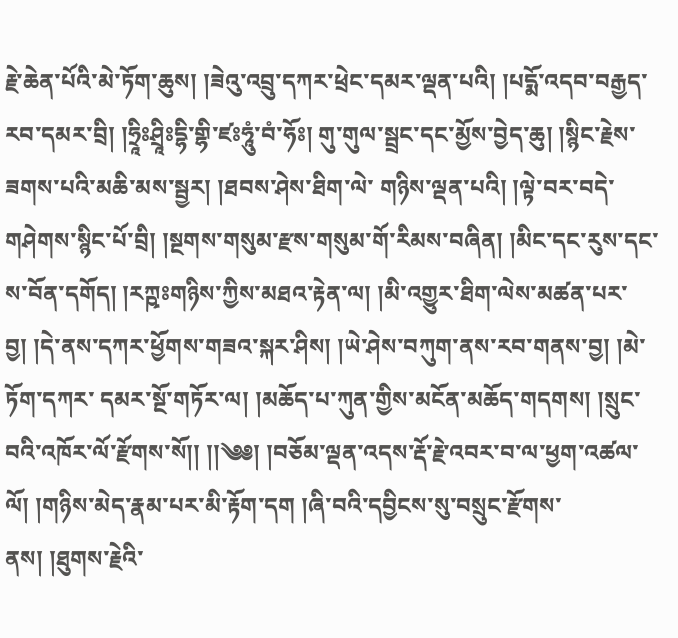རྗེ་ཆེན་པོའི་མེ་ཏོག་ཆུས། །ཟེའུ་འབྲུ་དཀར་ཕྲེང་དམར་ལྡན་པའི། །པདྨོ་འདབ་བརྒྱད་རབ་དམར་བྲི། །ཧྲཱིཿཤྲཱིཿདྷི་གྷི་ཛཿཧཱུཾ་བཾ་ཧོཿ། གུ་གུལ་སྦྲང་དང་མྱོས་བྱེད་ཆུ། །སྙིང་རྗེས་ཟགས་པའི་མཆི་མས་སྦྱར། །ཐབས་ཤེས་ཐིག་ལེ་ གཉིས་ལྡན་པའི། །ལྟེ་བར་བདེ་གཤེགས་སྙིང་པོ་བྲི། །སྔགས་གསུམ་རྫས་གསུམ་གོ་རིམས་བཞིན། །མིང་དང་རུས་དང་ས་བོན་དགོད། །རཀྵཿགཉིས་ཀྱིས་མཐའ་རྟེན་ལ། །མི་འགྱུར་ཐིག་ལེས་མཚན་པར་བྱ། །དེ་ནས་དཀར་ཕྱོགས་གཟའ་སྐར་ཤིས། །ཡེ་ཤེས་བཀུག་ནས་རབ་གནས་བྱ། །མེ་ཏོག་དཀར་ དམར་སྔོ་གཏོར་ལ། །མཆོད་པ་ཀུན་གྱིས་མངོན་མཆོད་གདགས། །སྲུང་བའི་འཁོར་ལོ་རྫོགས་སོ།། །།༄༅། །བཅོམ་ལྡན་འདས་རྡོ་རྗེ་འབར་བ་ལ་ཕྱག་འཚལ་ལོ། །གཉིས་མེད་རྣམ་པར་མི་རྟོག་དག །ཞི་བའི་དབྱིངས་སུ་བསྲུང་རྫོགས་ནས། །ཐུགས་རྗེའི་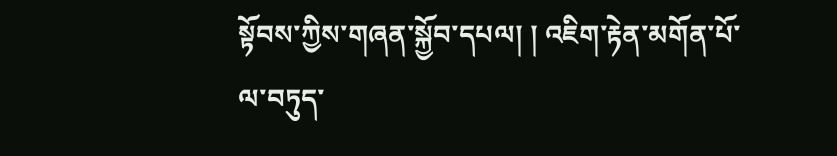སྟོབས་ཀྱིས་གཞན་སྐྱོབ་དཔལ། ། འཇིག་རྟེན་མགོན་པོ་ལ་བཏུད་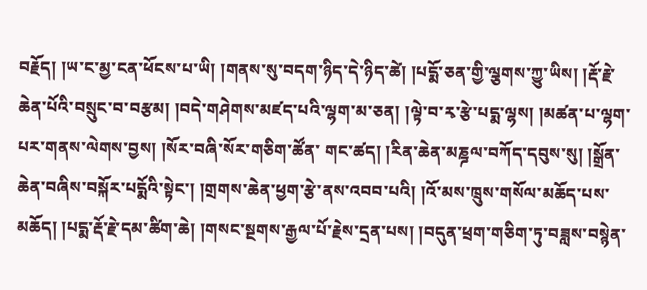བརྗོད། །ཡ་ང་མྱ་ངན་ཕོངས་པ་ཡི། །གནས་སུ་བདག་ཉིད་དེ་ཉིད་ཚེ། །པདྨོ་ཅན་གྱི་ལྕགས་ཀྱུ་ཡིས། །རྡོ་རྗེ་ཆེན་པོའི་བསྲུང་བ་བརྩམ། །བདེ་གཤེགས་མཛད་པའི་ལྷག་མ་ཅན། །ལྟེ་བ་རྭ་རྩེ་པདྨ་ལྷས། །མཚན་པ་ལྷག་པར་གནས་ལེགས་བྱས། །སོར་བཞི་སོར་གཅིག་ཚོན་ གང་ཚད། །རིན་ཆེན་མཎྜལ་བཀོད་དབུས་སུ། །སྒྲོན་ཆེན་བཞིས་བསྐོར་པདྨོའི་སྟེང་། །གྲགས་ཆེན་ཕྱག་རྩེ་ནས་འབབ་པའི། །འོ་མས་ཁྲུས་གསོལ་མཆོད་པས་མཆོད། །པདྨ་རྡོ་རྗེ་དམ་ཚིག་ཆེ། །གསང་སྔགས་རྒྱལ་པོ་རྗེས་དྲན་པས། །བདུན་ཕྲག་གཅིག་ཏུ་བཟླས་བསྙེན་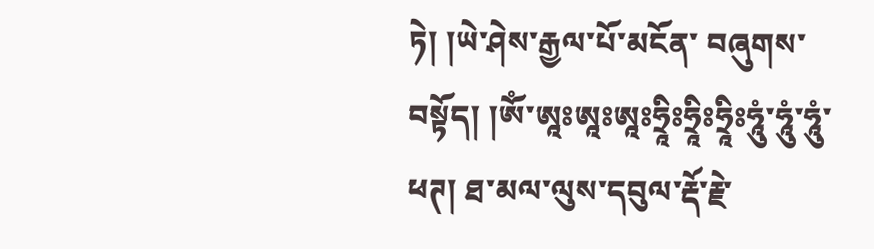ཏེ། །ཡེ་ཤེས་རྒྱལ་པོ་མངོན་ བཞུགས་བསྟོད། །ཨོཾ་ཨཱཿཨཱཿཨཱཿཧྲཱིཿཧྲཱིཿཧྲཱིཿཧཱུཾ་ཧཱུཾ་ཧཱུཾ་ཕཊ། ཐ་མལ་ལུས་དབུལ་རྡོ་རྗེ་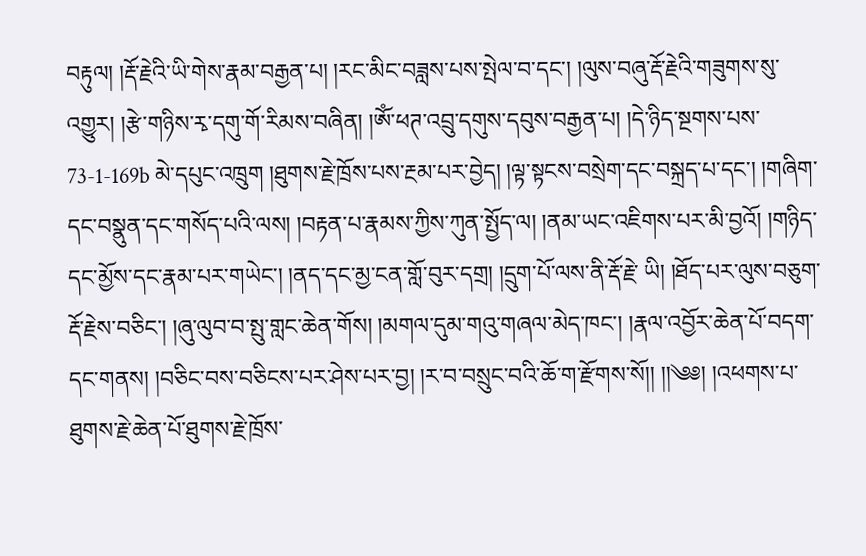བརྟུལ། །རྡོ་རྗེའི་ཡི་གེས་རྣམ་བརྒྱན་པ། །རང་མིང་བཟླས་པས་སྤེལ་བ་དང་། །ལུས་བཞུ་རྡོ་རྗེའི་གཟུགས་སུ་འགྱུར། །རྩེ་གཉིས་རྭ་དགུ་གོ་རིམས་བཞིན། །ཨོཾ་ཕཊ་འབྲུ་དགུས་དབུས་བརྒྱན་པ། །དེ་ཉིད་སྔགས་པས་ 73-1-169b མེ་དཔུང་འཁྲུག །ཐུགས་རྗེ་ཁྲོས་པས་རྔམ་པར་བྱེད། །ལྟ་སྟངས་བསྲེག་དང་བསྐྲད་པ་དང་། །གཞིག་དང་བསྣུན་དང་གསོད་པའི་ལས། །བརྟན་པ་རྣམས་ཀྱིས་ཀུན་སྤྱོད་ལ། །ནམ་ཡང་འཇིགས་པར་མི་བྱའོ། །གཉིད་དང་མྱོས་དང་རྣམ་པར་གཡེང་། །ནད་དང་མྱ་ངན་གློ་བུར་དགྲ། །དྲུག་པོ་ལས་ནི་རྡོ་རྗེ་ ཡི། །ཐོད་པར་ལུས་བཅུག་རྡོ་རྗེས་བཅིང་། །ཞུ་ལུབ་བ་སྤུ་གླང་ཆེན་གོས། །མགལ་དུམ་གའུ་གཞལ་མེད་ཁང་། །རྣལ་འབྱོར་ཆེན་པོ་བདག་དང་གནས། །བཅིང་བས་བཅིངས་པར་ཤེས་པར་བྱ། །ར་བ་བསྲུང་བའི་ཆོ་ག་རྫོགས་སོ།། །།༄༅། །འཕགས་པ་ཐུགས་རྗེ་ཆེན་པོ་ཐུགས་རྗེ་ཁྲོས་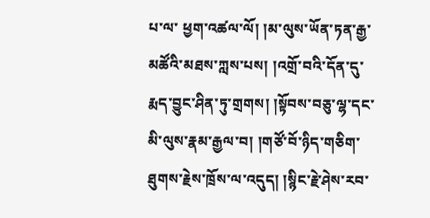པ་ལ་ ཕྱག་འཚལ་ལོ། །མ་ལུས་ཡོན་ཏན་རྒྱ་མཚོའི་མཐས་ཀླས་པས། །འགྲོ་བའི་དོན་དུ་རྨད་བྱུང་ཤིན་ཏུ་གྲགས། །སྟོབས་བཅུ་ལྷ་དང་མི་ལུས་རྣམ་རྒྱལ་བ། །གཙོ་བོ་ཉིད་གཅིག་ཐུགས་རྗེས་ཁྲོས་ལ་འདུད། །སྙིང་རྗེ་ཤེས་རབ་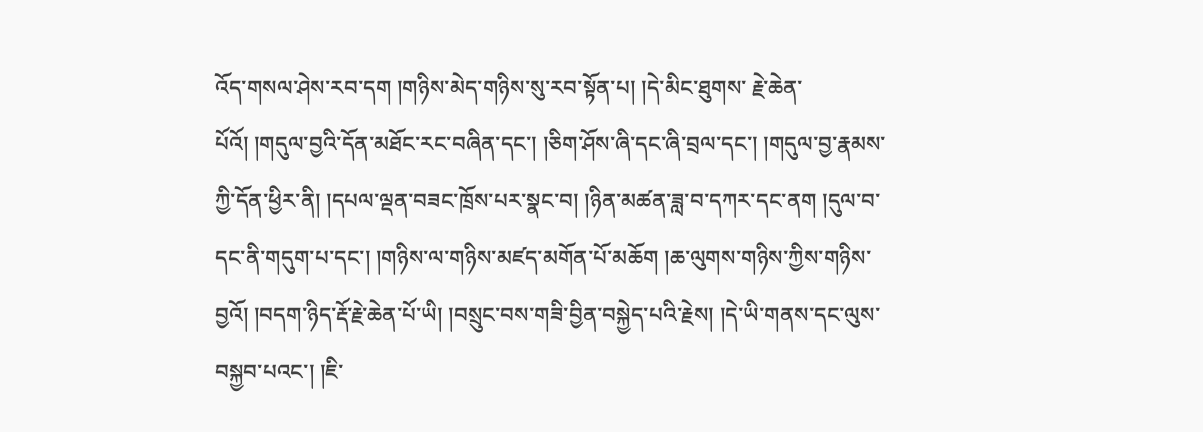འོད་གསལ་ཤེས་རབ་དག །གཉིས་མེད་གཉིས་སུ་རབ་སྟོན་པ། །དེ་མིང་ཐུགས་ རྗེ་ཆེན་པོའོ། །གདུལ་བྱའི་དོན་མཐོང་རང་བཞིན་དང་། །ཅིག་ཤོས་ཞི་དང་ཞི་བྲལ་དང་། །གདུལ་བྱ་རྣམས་ཀྱི་དོན་ཕྱིར་ནི། །དཔལ་ལྡན་བཟང་ཁྲོས་པར་སྣང་བ། །ཉིན་མཚན་ཟླ་བ་དཀར་དང་ནག །དུལ་བ་དང་ནི་གདུག་པ་དང་། །གཉིས་ལ་གཉིས་མཛད་མགོན་པོ་མཆོག །ཆ་ལུགས་གཉིས་ཀྱིས་གཉིས་ བྱའོ། །བདག་ཉིད་རྡོ་རྗེ་ཆེན་པོ་ཡི། །བསྲུང་བས་གཟི་བྱིན་བསྐྱེད་པའི་རྗེས། །དེ་ཡི་གནས་དང་ལུས་བསྐྱབ་པའང་། །ཇི་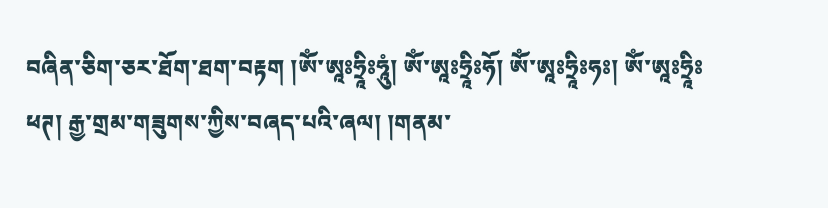བཞིན་ཅིག་ཅར་ཐོག་ཐག་བརྟག །ཨོཾ་ཨཱཿཧྲཱིཿཧཱུཾ། ཨོཾ་ཨཱཿཧྲཱིཿཧོ། ཨོཾ་ཨཱཿཧྲཱིཿཧཿ། ཨོཾ་ཨཱཿཧྲཱིཿཕཊ། རྒྱ་གྲམ་གཟུགས་ཀྱིས་བཞད་པའི་ཞལ། །གནམ་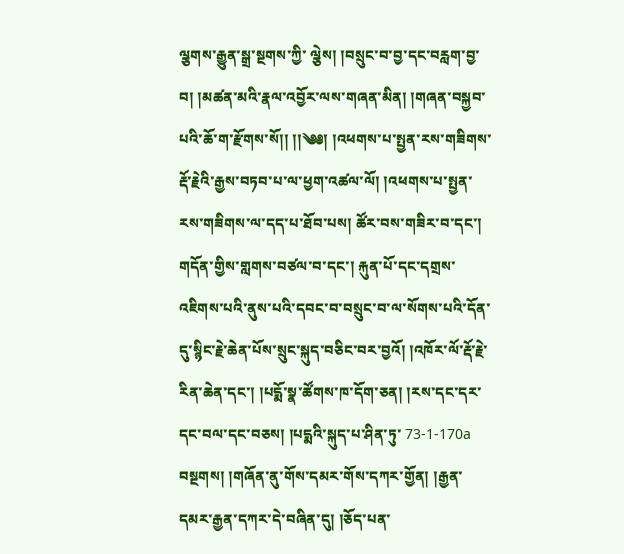ལྕགས་རྒྱུན་སྒྲ་སྔགས་ཀྱི་ ལྕེས། །བསྲུང་བ་བྱ་དང་བརླག་བྱ་བ། །མཚན་མའི་རྣལ་འབྱོར་ལས་གཞན་མིན། །གཞན་བསྐྱབ་པའི་ཆོ་ག་རྫོགས་སོ།། །།༄༅། །འཕགས་པ་སྤྱན་རས་གཟིགས་རྡོ་རྗེའི་རྒྱས་བཏབ་པ་ལ་ཕྱག་འཚལ་ལོ། །འཕགས་པ་སྤྱན་རས་གཟིགས་ལ་དད་པ་ཐོབ་པས། ཚོར་བས་གཟིར་བ་དང་། གདོན་གྱིས་གླགས་བཙལ་བ་དང་། རྐུན་པོ་དང་དགྲས་འཇིགས་པའི་ནུས་པའི་དབང་བ་བསྲུང་བ་ལ་སོགས་པའི་དོན་དུ་སྙིང་རྗེ་ཆེན་པོས་སྲུང་སྐུད་བཅིང་བར་བྱའོ། །འཁོར་ལོ་རྡོ་རྗེ་རིན་ཆེན་དང་། །པདྨོ་སྣ་ཚོགས་ཁ་དོག་ཅན། །རས་དང་དར་དང་བལ་དང་བཅས། །པདྨའི་སྐུད་པ་ཤིན་ཏུ་ 73-1-170a བསྔགས། །གཞོན་ནུ་གོས་དམར་གོས་དཀར་གྱོན། །རྒྱན་དམར་རྒྱན་དཀར་དེ་བཞིན་དུ། །ཅོད་པན་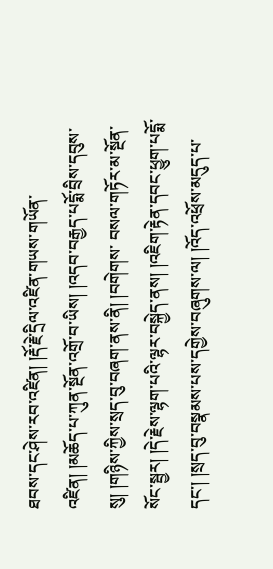ཐབས་དང་ཤེས་རབ་འཛིན། །རྡོ་རྗེ་དྲིལ་འཛིན་གཡས་གཡོན་འཛིན། །མཆོད་པ་ཀུན་སྔོན་འགྲོ་བ་ཡིས། །འདབ་བརྒྱད་པདྨོ་བྲིས་དབུས་སུ། །གཉིས་ཀྱིས་སྲད་བུ་བཞག་ནས་ནི། །བགེགས་ བསལ་གཏོར་མ་སྔོན་སོང་སྦྱར། །དེ་རྗེས་ལྷག་པའི་ལྷར་བསྐྱེད་ནས། །འཇིག་རྟེན་དབང་ཕྱུག་པདྨོ་དང་། །སྲད་བུ་བསྣམས་པས་དགྱེས་བཞུགས་ལ། །འོད་འཕྲོས་མདུད་པ་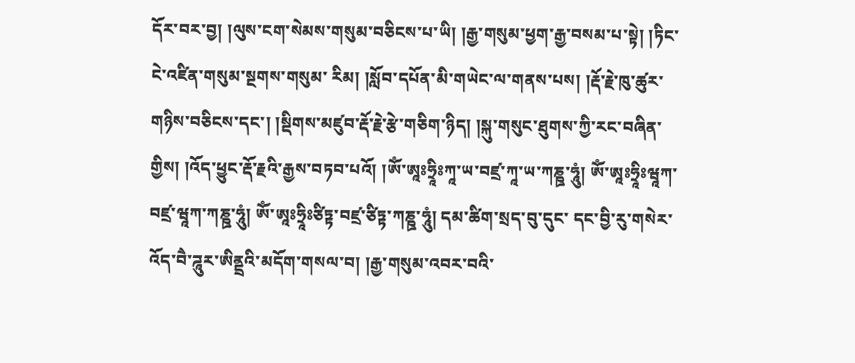དོར་བར་བྱ། །ལུས་ངག་སེམས་གསུམ་བཅིངས་པ་ཡི། །རྒྱ་གསུམ་ཕྱག་རྒྱ་བསམ་པ་སྟེ། །ཏིང་ངེ་འཛིན་གསུམ་སྔགས་གསུམ་ རིམ། །སློབ་དཔོན་མི་གཡེང་ལ་གནས་པས། །རྡོ་རྗེ་ཁུ་ཚུར་གཉིས་བཅིངས་དང་། །སྡིགས་མཛུབ་རྡོ་རྗེ་རྩེ་གཅིག་ཉིད། །སྐུ་གསུང་ཐུགས་ཀྱི་རང་བཞིན་གྱིས། །འོད་ཕྱུང་རྡོ་རྗའི་རྒྱས་བཏབ་པའོ། །ཨོཾ་ཨཱཿཧྲཱིཿཀཱ་ཡ་བཛྲ་ཀཱ་ཡ་ཀཎྛ་ཧཱུཾ། ཨོཾ་ཨཱཿཧྲཱིཿཝཱཀ་བཛྲ་ཝཱཀ་ཀཎྛ་ཧཱུཾ། ཨོཾ་ཨཱཿཧྲཱིཿཙིཏྟ་བཛྲ་ཙིཏྟ་ཀཎྛ་ཧཱུཾ། དམ་ཚིག་སྲད་བུ་དུང་ དང་བྱི་རུ་གསེར་འོད་བཻ་ཌཱུར་ཨིནྡྲའི་མདོག་གསལ་བ། །རྒྱ་གསུམ་འབར་བའི་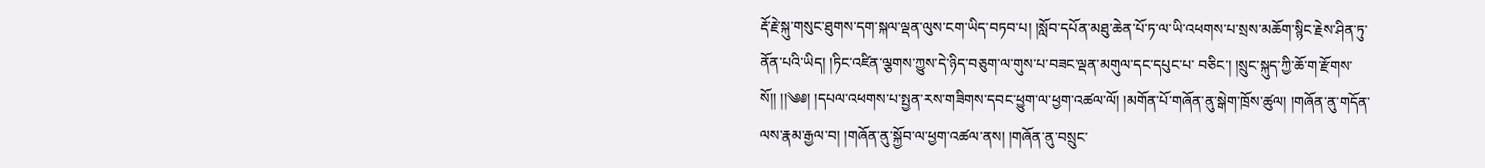རྡོ་རྗེ་སྐུ་གསུང་ཐུགས་དག་སྐལ་ལྡན་ལུས་ངག་ཡིད་བཏབ་པ། །སློབ་དཔོན་མཐུ་ཆེན་པོ་ཏ་ལ་ཡི་འཕགས་པ་སྲས་མཆོག་སྙིང་རྗེས་ཤིན་ཏུ་ནོན་པའི་ཡིད། །ཏིང་འཛིན་ལྕགས་ཀྱུས་དེ་ཉིད་བཅུག་ལ་གུས་པ་བཟང་ལྡན་མགུལ་དང་དཔུང་པ་ བཅིང་། །སྲུང་སྐུད་ཀྱི་ཆོ་ག་རྫོགས་སོ།། །།༄༅། །དཔལ་འཕགས་པ་སྤྱན་རས་གཟིགས་དབང་ཕྱུག་ལ་ཕྱག་འཚལ་ལོ། །མགོན་པོ་གཞོན་ནུ་སྒེག་ཁྲོས་ཚུལ། །གཞོན་ནུ་གདོན་ལས་རྣམ་རྒྱལ་བ། །གཞོན་ནུ་སྐྱོབ་ལ་ཕྱག་འཚལ་ནས། །གཞོན་ནུ་བསྲུང་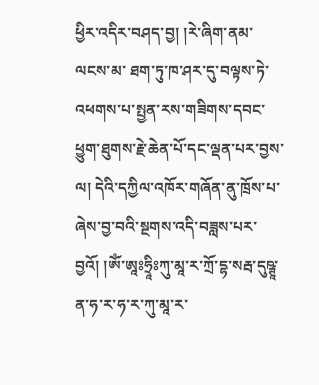ཕྱིར་འདིར་བཤད་བྱ། །རེ་ཞིག་ནམ་ལངས་མ་ ཐག་ཏུ་ཁ་ཤར་དུ་བལྟས་ཏེ་འཕགས་པ་སྤྱན་རས་གཟིགས་དབང་ཕྱུག་ཐུགས་རྗེ་ཆེན་པོ་དང་ལྡན་པར་བྱས་ལ། དེའི་དཀྱིལ་འཁོར་གཞོན་ནུ་ཁྲོས་པ་ཞེས་བྱ་བའི་སྔགས་འདི་བཟླས་པར་བྱའོ། །ཨོཾ་ཨཱཿཧྲཱིཿཀུ་མཱ་ར་ཀྲོ་དྷ་སརྦ་དུཥྚཱ་ན་ཧ་ར་ཧ་ར་ཀུ་མཱ་ར་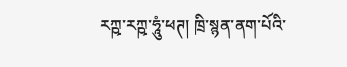རཀྵ་རཀྵ་ཧཱུཾ་ཕཊ། ཁྲི་སྙན་ནག་པོའི་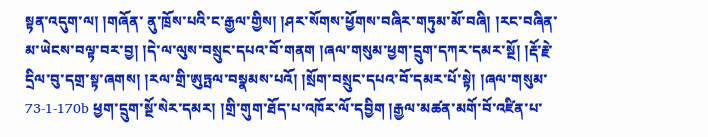སྟན་འདུག་ལ། །གཞོན་ ནུ་ཁྲོས་པའི་ང་རྒྱལ་གྱིས། །ཤར་སོགས་ཕྱོགས་བཞིར་གཏུམ་མོ་བཞི། །རང་བཞིན་མ་ཡེངས་བལྟ་བར་བྱ། །དེ་ལ་ལུས་བསྲུང་དཔའ་བོ་གནག །ཞལ་གསུམ་ཕྱག་དྲུག་དཀར་དམར་སྔོ། །རྡོ་རྗེ་དྲིལ་བུ་དགྲ་སྟ་ཞགས། །རལ་གྲི་ཨུཏྤལ་བསྣམས་པའོ། །སྲོག་བསྲུང་དཔའ་བོ་དམར་པོ་སྟེ། །ཞལ་གསུམ་ 73-1-170b ཕྱག་དྲུག་སྔོ་སེར་དམར། །གྲི་གུག་ཐོད་པ་འཁོར་ལོ་དབྱིག །རྒྱལ་མཚན་མགོ་བོ་འཛིན་པ་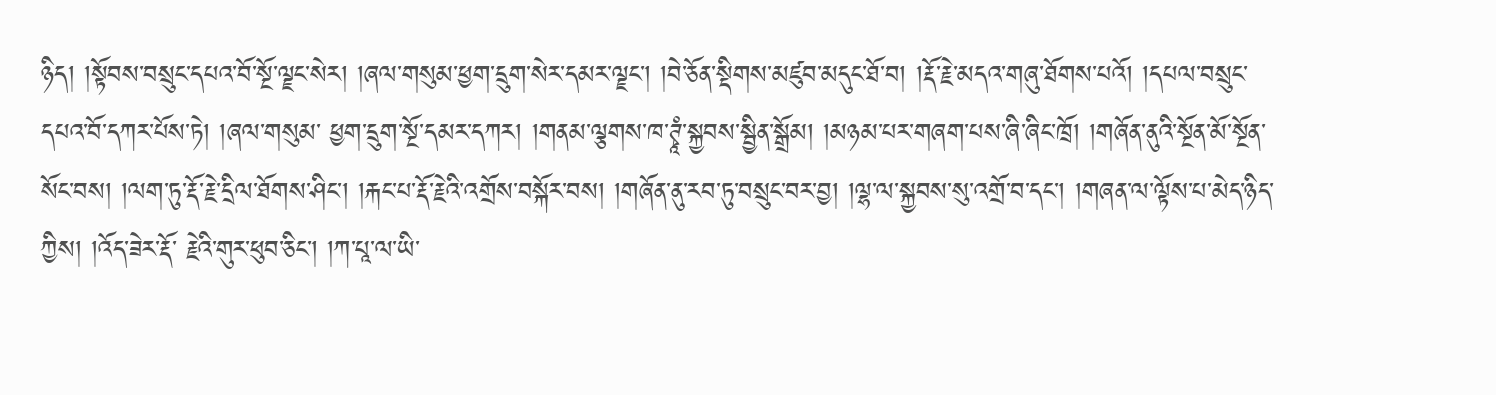ཉིད། །སྟོབས་བསྲུང་དཔའ་བོ་སྔོ་ལྗང་སེར། །ཞལ་གསུམ་ཕྱག་དྲུག་སེར་དམར་ལྗང་། །བེ་ཅོན་སྡིགས་མཛུབ་མདུང་ཐོ་བ། །རྡོ་རྗེ་མདའ་གཞུ་ཐོགས་པའོ། །དཔལ་བསྲུང་དཔའ་བོ་དཀར་པོས་ཏེ། །ཞལ་གསུམ་ ཕྱག་དྲུག་སྔོ་དམར་དཀར། །གནམ་ལྕགས་ཁ་ཊྭཱཾ་སྐྱབས་སྦྱིན་སྒྲོམ། །མཉམ་པར་གཞག་པས་ཞི་ཞིང་ཁྲོ། །གཞོན་ནུའི་སྔོན་མོ་སྔོན་སོང་བས། །ལག་ཏུ་རྡོ་རྗེ་དྲིལ་ཐོགས་ཤིང་། །རྐང་པ་རྡོ་རྗེའི་འགྲོས་བསྐོར་བས། །གཞོན་ནུ་རབ་ཏུ་བསྲུང་བར་བྱ། །ལྷ་ལ་སྐྱབས་སུ་འགྲོ་བ་དང་། །གཞན་ལ་ལྟོས་པ་མེད་ཉིད་ཀྱིས། །འོད་ཟེར་རྡོ་ རྗེའི་གུར་ཕུབ་ཅིང་། །ཀ་པཱ་ལ་ཡི་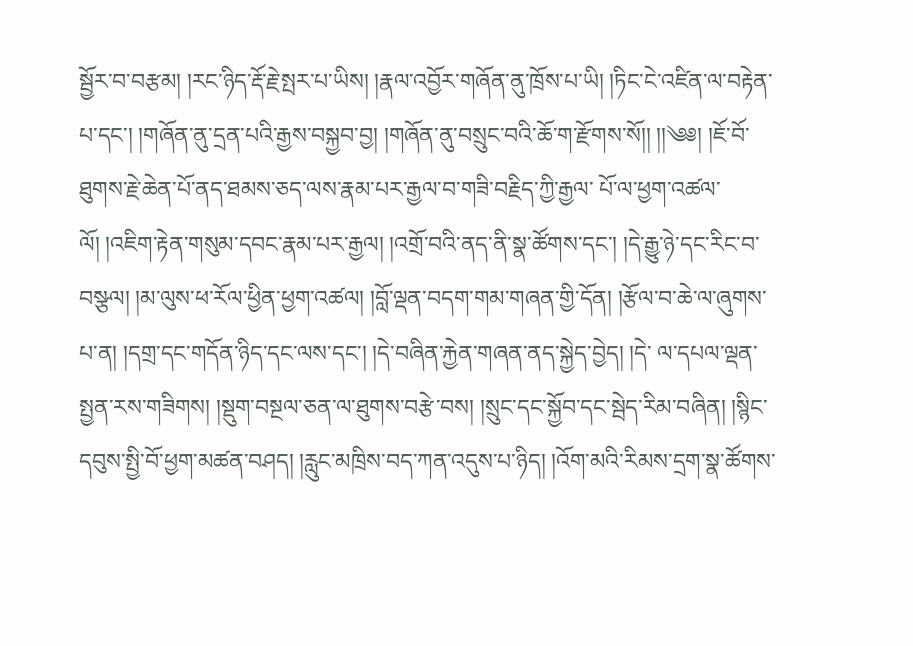སྦྱོར་བ་བརྩམ། །རང་ཉིད་རྡོ་རྗེ་སྤར་པ་ཡིས། །རྣལ་འབྱོར་གཞོན་ནུ་ཁྲོས་པ་ཡི། །ཏིང་ངེ་འཛིན་ལ་བརྟེན་པ་དང་། །གཞོན་ནུ་དྲན་པའི་རྒྱས་བསྐྱབ་བྱ། །གཞོན་ནུ་བསྲུང་བའི་ཆོ་ག་རྫོགས་སོ།། །།༄༅། །ཇོ་བོ་ཐུགས་རྗེ་ཆེན་པོ་ནད་ཐམས་ཅད་ལས་རྣམ་པར་རྒྱལ་བ་གཟི་བརྗིད་ཀྱི་རྒྱལ་ པོ་ལ་ཕྱག་འཚལ་ལོ། །འཇིག་རྟེན་གསུམ་དབང་རྣམ་པར་རྒྱལ། །འགྲོ་བའི་ནད་ནི་སྣ་ཚོགས་དང་། །དེ་རྒྱུ་ཉེ་དང་རིང་བ་བསྩལ། །མ་ལུས་ཕ་རོལ་ཕྱིན་ཕྱག་འཚལ། །བློ་ལྡན་བདག་གམ་གཞན་གྱི་དོན། །རྩོལ་བ་ཆེ་ལ་ཞུགས་པ་ན། །དགྲ་དང་གདོན་ཉིད་དང་ལས་དང་། །དེ་བཞིན་རྐྱེན་གཞན་ནད་སྐྱེད་བྱེད། །དེ་ ལ་དཔལ་ལྡན་སྤྱན་རས་གཟིགས། །སྡུག་བསྔལ་ཅན་ལ་ཐུགས་བརྩེ་བས། །སྲུང་དང་སྐྱོབ་དང་སྦེད་རིམ་བཞིན། །སྙིང་དབུས་སྤྱི་བོ་ཕྱག་མཚན་བཤད། །རླུང་མཁྲིས་བད་ཀན་འདུས་པ་ཉིད། །འོག་མའི་རིམས་དྲག་སྣ་ཚོགས་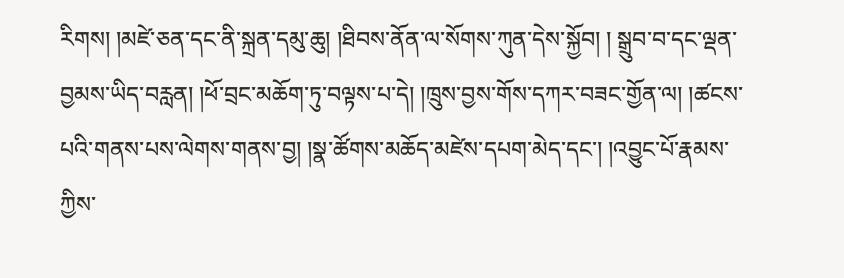རིགས། །མཛེ་ཅན་དང་ནི་སྐྲན་དམུ་ཆུ། །ཐིབས་ནོན་ལ་སོགས་ཀུན་དེས་སྐྱོབ། ། སྒྲུབ་བ་དང་ལྡན་བྱམས་ཡིད་བརླན། །ཕོ་བྲང་མཆོག་ཏུ་བལྟས་པ་དེ། །ཁྲུས་བྱས་གོས་དཀར་བཟང་གྱོན་ལ། །ཚངས་པའི་གནས་པས་ལེགས་གནས་བྱ། །སྣ་ཚོགས་མཆོད་མཛེས་དཔག་མེད་དང་། །འབྱུང་པོ་རྣམས་ཀྱིས་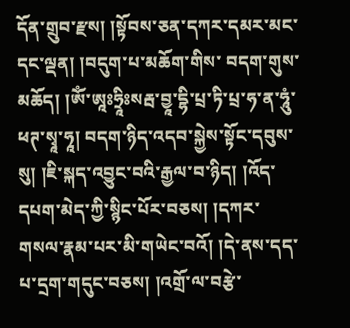དོན་གྲུབ་རྫས། །སྟོབས་ཅན་དཀར་དམར་མང་དང་ལྡན། །བདུག་པ་མཆོག་གིས་ བདག་གུས་མཆོད། །ཨོཾ་ཨཱཿཧྲཱིཿསརྦ་བྱཱ་དྷི་པྲ་ཏི་པྲ་ཧ་ན་ཧཱུཾ་ཕཊ་སྭཱ་ཧཱ། བདག་ཉིད་འདབ་སྐྱེས་སྟོང་དབུས་སུ། །ཇི་སྐད་འབྱུང་བའི་རྒྱལ་བ་ཉིད། །འོད་དཔག་མེད་ཀྱི་སྙིང་པོར་བཅས། །དཀར་གསལ་རྣམ་པར་མི་གཡེང་བའོ། །དེ་ནས་དད་པ་དྲག་གདུང་བཅས། །འགྲོ་ལ་བརྩེ་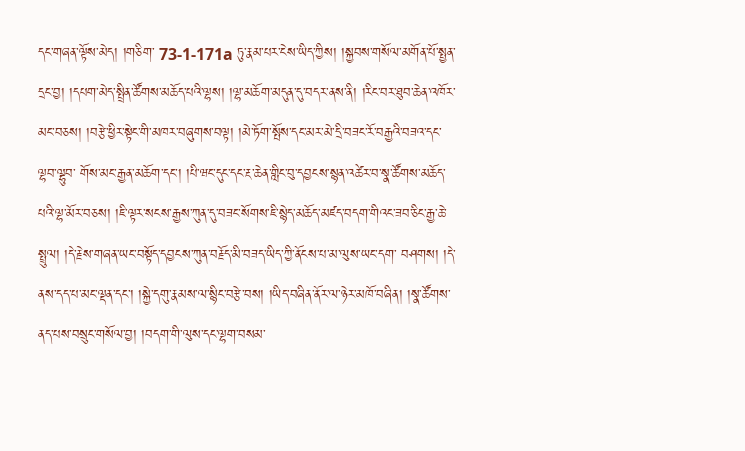དང་གཞན་ལྟོས་མེད། །གཅིག་ 73-1-171a ཏུ་རྣམ་པར་ངེས་ཡིད་ཀྱིས། །སྐྱབས་གསོལ་མགོན་པོ་སྤྱན་དྲང་བྱ། །དཔག་མེད་སྤྲིན་ཚོགས་མཆོད་པའི་ལྷས། །ལྷ་མཆོག་མདུན་དུ་བདར་ནས་ནི། །རིང་བར་ཐུབ་ཆེན་འཁོར་མང་བཅས། །བརྩེ་ཕྱིར་སྟེང་གི་མཁར་བཞུགས་བལྟ། །མེ་ཏོག་སྤོས་དང་མར་མེ་དྲི་བཟང་རོ་བརྒྱའི་བཟའ་དང་ལྷབ་ལྷུབ་ གོས་མང་རྒྱན་མཆོག་དང་། །པི་ཝང་དུང་དང་རྔ་ཆེན་གླིང་བུ་དབྱངས་སྙན་འཚེར་བ་སྣ་ཚོགས་མཆོད་པའི་ལྷ་མོར་བཅས། །ཇི་ལྟར་སངས་རྒྱས་ཀུན་དུ་བཟང་སོགས་ཇི་སྙེད་མཆོད་མཛད་བདག་གིའང་ཟབ་ཅིང་རྒྱ་ཆེ་སྤྲུལ། །དེ་རྗེས་གཞན་ཡང་བསྟོད་དབྱངས་ཀུན་བརྗོད་མི་བཟད་ཡིད་ཀྱི་ནོངས་པ་མ་ལུས་ཡང་དག་ བཤགས། །དེ་ནས་དད་པ་མང་ལྡན་དང་། །སྐྱེ་དགུ་རྣམས་ལ་སྙིང་བརྩེ་བས། །ཡིད་བཞིན་ནོར་ལ་ཉེར་མཁོ་བཞིན། །སྣ་ཚོགས་ནད་པས་བསྲུང་གསོལ་བྱ། །བདག་གི་ལུས་དང་ལྷག་བསམ་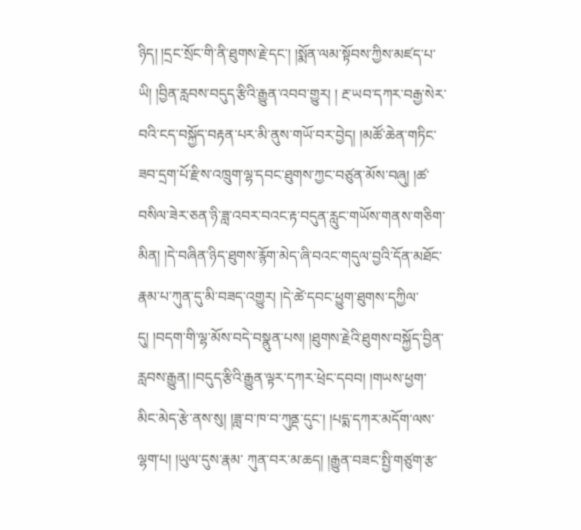ཉིད། །དྲང་སྲོང་གི་ནི་ཐུགས་རྗེ་དང་། །སྨོན་ལམ་སྟོབས་ཀྱིས་མཛད་པ་ཡི། །བྱིན་རླབས་བདུད་རྩིའི་རྒྱུན་འབབ་གྱུར། ། རྔ་ཡབ་དཀར་བརྒྱ་སེར་བའི་ངད་བསྐྱོད་བརྟན་པར་མི་ནུས་གཡོ་བར་བྱེད། །མཚོ་ཆེན་གཏིང་ཟབ་དྲག་པོ་རྫིས་འཁྲུག་ལྷ་དབང་ཐུགས་ཀྱང་བཙུན་མོས་བཞུ། །ཚ་བསིལ་ཟེར་ཅན་ཉི་ཟླ་འབར་བའང་རྟ་བདུན་རླུང་གཡོས་གནས་གཅིག་མིན། །དེ་བཞིན་ཉིད་ཐུགས་རྙོག་མེད་ཞི་བའང་གདུལ་བྱའི་དོན་མཐོང་ རྣམ་པ་ཀུན་དུ་མི་བཟད་འགྱུར། །དེ་ཚེ་དབང་ཕྱུག་ཐུགས་དཀྱིལ་དུ། །བདག་གི་ལྷ་མོས་བདེ་བསྣུན་པས། །ཐུགས་རྗེའི་ཐུགས་བསྐྱོད་བྱིན་རླབས་རྒྱུན། །བདུད་རྩིའི་རྒྱུན་ལྟར་དཀར་ཕྲེང་དབབ། །གཡས་ཕྱག་མིང་མེད་རྩེ་ནས་སུ། །ཟླ་བ་ཁ་བ་ཀུནྡ་དུང་། །པདྨ་དཀར་མདོག་ལས་ལྷག་པ། །ཡུལ་དུས་རྣམ་ ཀུན་བར་མ་ཆད། །རྒྱུན་བཟང་སྤྱི་གཙུག་རྩ་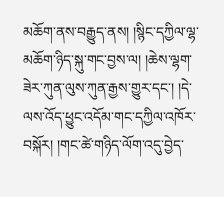མཆོག་ནས་བརྒྱུད་ནས། །སྙིང་དཀྱིལ་ལྷ་མཆོག་ཉིད་སྐུ་གང་བྱས་ལ། །ཆེས་ལྷག་ཟེར་ཀུན་ལུས་ཀུན་རྒྱས་གྱུར་དང་། །དེ་ལས་འོད་ཕྱུང་འདོམ་གང་དཀྱིལ་འཁོར་བསྐོར། །གང་ཚེ་གཉིད་ལོག་འདུ་བྱེད་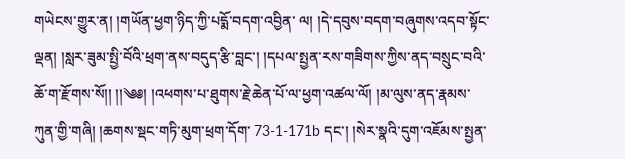གཡེངས་གྱུར་ན། །གཡོན་ཕྱག་ཉིད་ཀྱི་པདྨོ་བདག་འབྱིན་ ལ། །དེ་དབུས་བདག་བཞུགས་འདབ་སྟོང་ལྡན། །སླར་ཟུམ་སྤྱི་བོའི་ཕྲག་ནས་བདུད་རྩི་བླང་། །དཔལ་སྤྱན་རས་གཟིགས་ཀྱིས་ནད་བསྲུང་བའི་ཆོ་ག་རྫོགས་སོ།། །།༄༅། །འཕགས་པ་ཐུགས་རྗེ་ཆེན་པོ་ལ་ཕྱག་འཚལ་ལོ། །མ་ལུས་ནད་རྣམས་ཀུན་གྱི་གཞི། །ཆགས་སྡང་གཏི་མུག་ཕྲག་དོག་ 73-1-171b དང་། །སེར་སྣའི་དུག་འཇོམས་སྤྱན་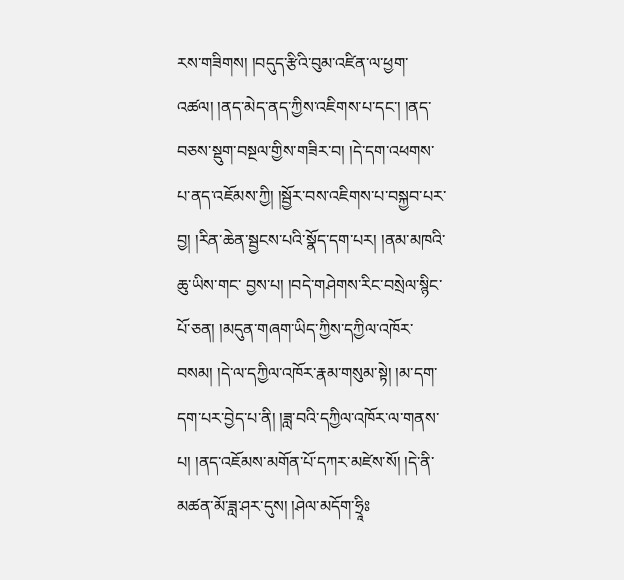རས་གཟིགས། །བདུད་རྩིའི་བུམ་འཛིན་ལ་ཕྱག་འཚལ། །ནད་མེད་ནད་ཀྱིས་འཇིགས་པ་དང་། །ནད་བཅས་སྡུག་བསྔལ་གྱིས་གཟིར་བ། །དེ་དག་འཕགས་པ་ནད་འཇོམས་ཀྱི། །སྦྱོར་བས་འཇིགས་པ་བསྐྱབ་པར་བྱ། །རིན་ཆེན་སྦྱངས་པའི་སྣོད་དག་པར། །ནམ་མཁའི་ཆུ་ཡིས་གང་ བྱས་པ། །བདེ་གཤེགས་རིང་བསྲེལ་སྙིང་པོ་ཅན། །མདུན་གཞག་ཡིད་ཀྱིས་དཀྱིལ་འཁོར་བསམ། །དེ་ལ་དཀྱིལ་འཁོར་རྣམ་གསུམ་སྟེ། །མ་དག་དག་པར་བྱེད་པ་ནི། །ཟླ་བའི་དཀྱིལ་འཁོར་ལ་གནས་པ། །ནད་འཇོམས་མགོན་པོ་དཀར་མཛེས་སོ། །དེ་ནི་མཚན་མོ་ཟླ་ཤར་དུས། །ཤེལ་མདོག་ཧྲཱིཿ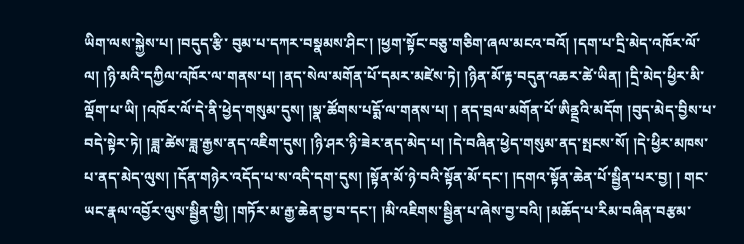ཡིག་ལས་སྐྱེས་པ། །བདུད་རྩི་ བུམ་པ་དཀར་བསྣམས་ཤིང་། །ཕྱག་སྟོང་བཅུ་གཅིག་ཞལ་མངའ་བའོ། །དག་པ་དྲི་མེད་འཁོར་ལོ་ལ། །ཉི་མའི་དཀྱིལ་འཁོར་ལ་གནས་པ། །ནད་སེལ་མགོན་པོ་དམར་མཛེས་ཏེ། །ཉིན་མོ་རྟ་བདུན་འཆར་ཚེ་ཡིན། །དྲི་མེད་ཕྱིར་མི་ལྡོག་པ་ཡི། །འཁོར་ལོ་དེ་ནི་ཕྱེད་གསུམ་དུས། །སྣ་ཚོགས་པདྨོ་ལ་གནས་པ། ། ནད་བྲལ་མགོན་པོ་ཨིནྡྲའི་མདོག །བུད་མེད་བྱིས་པ་བདེ་སྟེར་ཏེ། །ཟླ་ཚེས་ཟླ་རྒྱས་ནད་འཇིག་དུས། །ཉི་ཤར་ཉི་ཟེར་ནད་མེད་པ། །དེ་བཞིན་ཕྱེད་གསུམ་ནད་སྤངས་སོ། །དེ་ཕྱིར་མཁས་པ་ནད་མེད་ལུས། །དོན་གཉེར་འདོད་པ་ས་འདི་དག་དུས། །སྟོན་མོ་ཉེ་བའི་སྟོན་མོ་དང་། །དགའ་སྟོན་ཆེན་པོ་སྦྱིན་པར་བྱ། ། གང་ཡང་རྣལ་འབྱོར་ལུས་སྦྱིན་གྱི། །གཏོར་མ་རྒྱ་ཆེན་བྱ་བ་དང་། །མི་འཇིགས་སྦྱིན་པ་ཞེས་བྱ་བའི། །མཆོད་པ་རིམ་བཞིན་བརྩམ་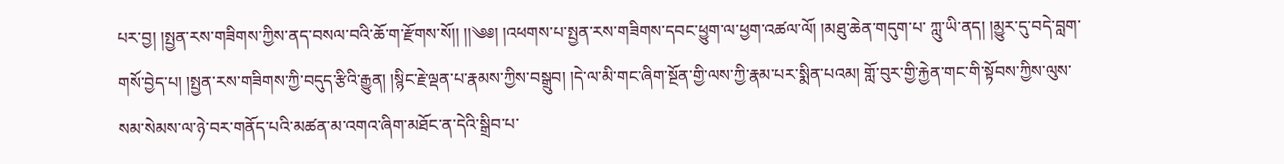པར་བྱ། །སྤྱན་རས་གཟིགས་ཀྱིས་ནད་བསལ་བའི་ཆོ་ག་རྫོགས་སོ།། །།༄༅། །འཕགས་པ་སྤྱན་རས་གཟིགས་དབང་ཕྱུག་ལ་ཕྱག་འཚལ་ལོ། །མཐུ་ཆེན་གདུག་པ་ ཀླུ་ཡི་ནད། །མྱུར་དུ་བདེ་བླག་གསོ་བྱེད་པ། །སྤྱན་རས་གཟིགས་ཀྱི་བདུད་རྩིའི་རྒྱུན། །སྙིང་རྗེ་ལྡན་པ་རྣམས་ཀྱིས་བསྒྲུབ། །དེ་ལ་མི་གང་ཞིག་སྔོན་གྱི་ལས་ཀྱི་རྣམ་པར་སྨིན་པའམ། གློ་བུར་གྱི་རྐྱེན་གང་གི་སྟོབས་ཀྱིས་ལུས་སམ་སེམས་ལ་ཉེ་བར་གནོད་པའི་མཚན་མ་འགའ་ཞིག་མཐོང་ན་དེའི་སྒྲིབ་པ་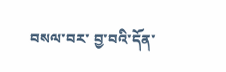བསལ་བར་ བྱ་བའི་དོན་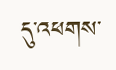དུ་འཕགས་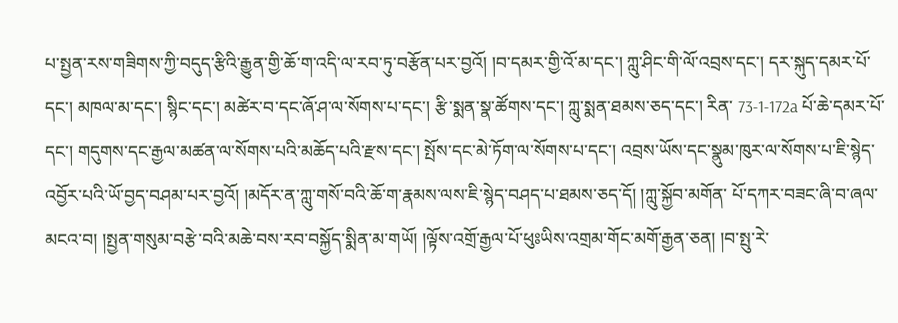པ་སྤྱན་རས་གཟིགས་ཀྱི་བདུད་རྩིའི་རྒྱུན་གྱི་ཆོ་ག་འདི་ལ་རབ་ཏུ་བརྩོན་པར་བྱའོ། །བ་དམར་གྱི་འོ་མ་དང་། ཀླུ་ཤིང་གི་ལོ་འབྲས་དང་། དར་སྐུད་དམར་པོ་དང་། མཁལ་མ་དང་། སྙིང་དང་། མཚེར་བ་དང་ཞོ་ཤ་ལ་སོགས་པ་དང་། རྩི་སྨན་སྣ་ཚོགས་དང་། ཀླུ་སྨན་ཐམས་ཅད་དང་། རིན་ 73-1-172a པོ་ཆེ་དམར་པོ་དང་། གདུགས་དང་རྒྱལ་མཚན་ལ་སོགས་པའི་མཆོད་པའི་རྫས་དང་། སྤོས་དང་མེ་ཏོག་ལ་སོགས་པ་དང་། འབྲས་ཡོས་དང་སྣུམ་ཁུར་ལ་སོགས་པ་ཇི་སྙེད་འབྱོར་པའི་ཡོ་བྱད་བཤམ་པར་བྱའོ། །མདོར་ན་ཀླུ་གསོ་བའི་ཆོ་ག་རྣམས་ལས་ཇི་སྙེད་བཤད་པ་ཐམས་ཅད་དོ། །ཀླུ་སྐྱོབ་མགོན་ པོ་དཀར་བཟང་ཞི་བ་ཞལ་མངའ་བ། །སྤྱན་གསུམ་བརྩེ་བའི་མཆེ་བས་རབ་བསྐྱོད་སྨིན་མ་གཡོ། །ལྟོས་འགྲོ་རྒྱལ་པོ་ཕུཿཡིས་འགྲམ་གོང་མགོ་རྒྱན་ཅན། །བ་སྤུ་རེ་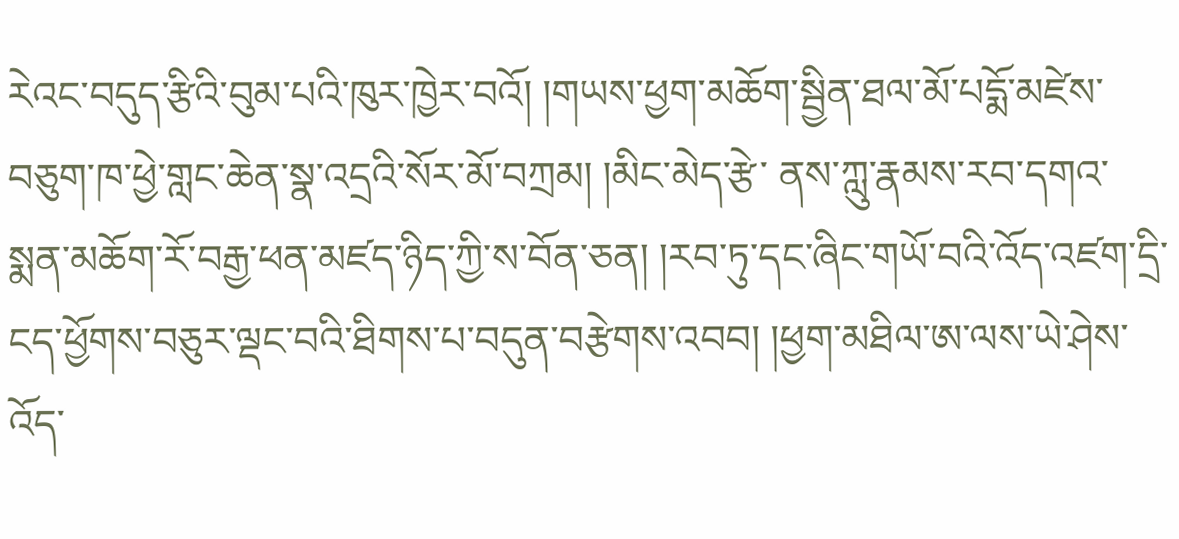རེའང་བདུད་རྩིའི་བུམ་པའི་ཁུར་ཁྱེར་བའོ། །གཡས་ཕྱག་མཆོག་སྦྱིན་ཐལ་མོ་པདྨོ་མཛེས་བཅུག་ཁ་ཕྱེ་གླང་ཆེན་སྣ་འདྲའི་སོར་མོ་བཀྲམ། །མིང་མེད་རྩེ་ ནས་ཀླུ་རྣམས་རབ་དགའ་སྨན་མཆོག་རོ་བརྒྱ་ཕན་མཛད་ཉིད་ཀྱི་ས་བོན་ཅན། །རབ་ཏུ་དང་ཞིང་གཡོ་བའི་འོད་འཛག་དྲི་ངད་ཕྱོགས་བཅུར་ལྡང་བའི་ཐིགས་པ་བདུན་བརྩེགས་འབབ། །ཕྱག་མཐིལ་ཨ་ལས་ཡེ་ཤེས་འོད་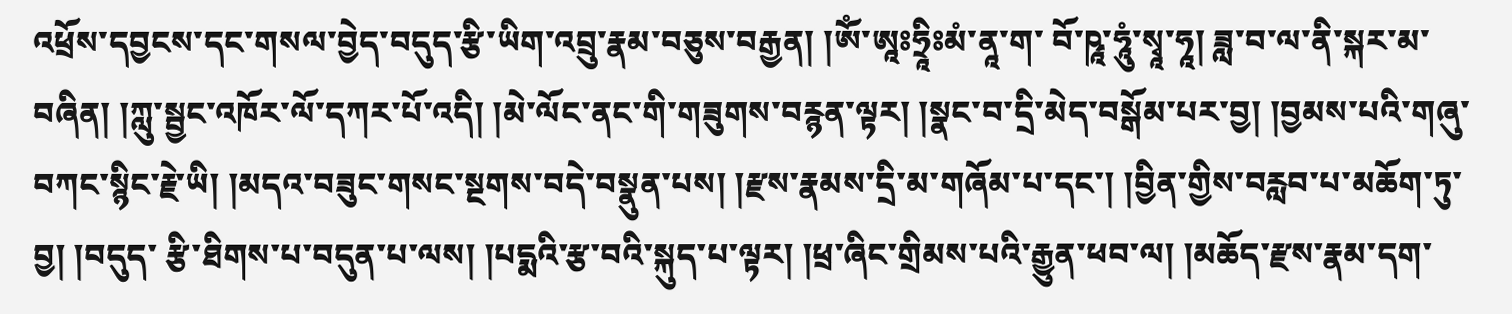འཕྲོས་དབྱངས་དང་གསལ་བྱེད་བདུད་རྩི་ཡིག་འབྲུ་རྣམ་བཅུས་བརྒྱན། །ཨོཾ་ཨཱཿཧྲཱིཿམཾ་ནཱ་ག་ བོ་ཥཱ་ཧཱུཾ་སྭཱ་ཧཱ། ཟླ་བ་ལ་ནི་སྐར་མ་བཞིན། །ཀླུ་སྦྱང་འཁོར་ལོ་དཀར་པོ་འདི། །མེ་ལོང་ནང་གི་གཟུགས་བརྙན་ལྟར། །སྣང་བ་དྲི་མེད་བསྒོམ་པར་བྱ། །བྱམས་པའི་གཞུ་བཀང་སྙིང་རྗེ་ཡི། །མདའ་བཟུང་གསང་སྔགས་བདེ་བསྣུན་པས། །རྫས་རྣམས་དྲི་མ་གཞོམ་པ་དང་། །བྱིན་གྱིས་བརླབ་པ་མཆོག་ཏུ་བྱ། །བདུད་ རྩི་ཐིགས་པ་བདུན་པ་ལས། །པདྨའི་རྩ་བའི་སྐུད་པ་ལྟར། །ཕྲ་ཞིང་གྲིམས་པའི་རྒྱུན་ཕབ་ལ། །མཆོད་རྫས་རྣམ་དག་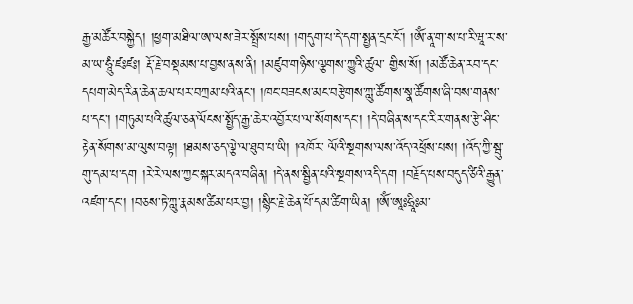རྒྱ་མཚོར་བསྐྱེད། །ཕྱག་མཐིལ་ཨ་ལས་ཟེར་སྤྲོས་པས། །གདུག་པ་དེ་དག་སྤྱན་དྲང་ངོ་། །ཨོཾ་ནཱ་ག་ས་པ་རི་ཝཱ་ར་ས་མ་ཡ་ཧཱུཾ་ཛཿཛཿ། རྡོ་རྗེ་བསྡམས་པ་བྱས་ནས་ནི། །མཛུབ་གཉིས་ལྕགས་ཀྱུའི་ཚུལ་ གྱིས་སོ། །མཚོ་ཆེན་རབ་དང་དཔག་མེད་རིན་ཆེན་ཆལ་པར་བཀྲམ་པའི་ནང་། །ཁང་བཟངས་མང་བརྩེགས་ཀླུ་ཚོགས་སྣ་ཚོགས་ཞི་བས་གནས་པ་དང་། །གཏུམ་པའི་ཚུལ་ཅན་ལོངས་སྤྱོད་རྒྱ་ཆེར་འབྱོར་པ་ལ་སོགས་དང་། །དེ་བཞིན་ས་དང་རིར་གནས་རྩེ་ཤིང་རྟེན་སོགས་མ་ལུས་བལྟ། །ཐམས་ཅད་ལྕེ་ལ་ཐུབ་པ་ཡི། །འཁོར་ ལོའི་སྔགས་ལས་འོད་འཕྲོས་པས། །འོད་ཀྱི་སྦུ་གུ་དམ་པ་དག །རེ་རེ་ལས་ཀྱང་སྐར་མདའ་བཞིན། །དེ་ནས་སྦྱིན་པའི་སྔགས་འདི་དག །བརྗོད་པས་བདུད་ཙིའི་རྒྱུན་འཛག་དང་། །བཅས་ཏེ་ཀླུ་རྣམས་ཚིམ་པར་བྱ། །སྙིང་རྗེ་ཆེན་པོ་དམ་ཚིག་ཡིན། །ཨོཾ་ཨཱཿཧྲཱིཿམ་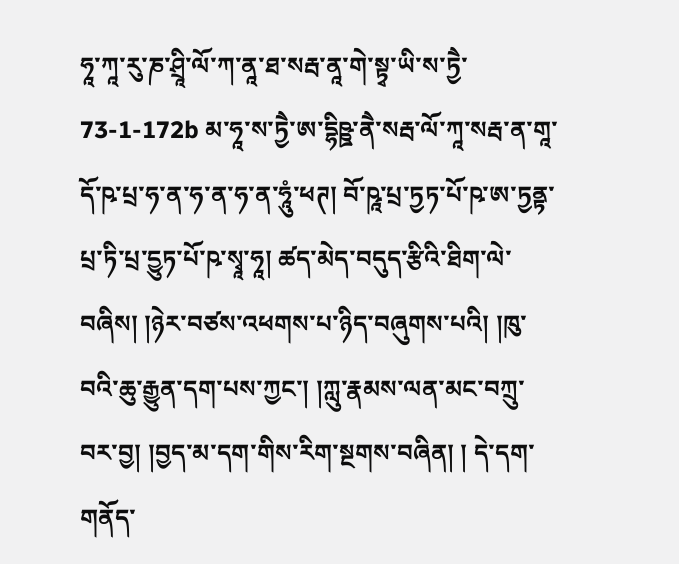ཧཱ་ཀཱ་རུ་ཎ་ཤྲཱི་ལོ་ཀ་ནཱ་ཐ་སརྦ་ནཱ་གེ་སྟྭ་ཡི་ས་ཏྱཻ་ 73-1-172b མ་ཧཱ་ས་ཏྱཻ་ཨ་དྷིཥྛ་ནཻ་སརྦ་ལོ་ཀཱ་སརྦ་ན་གཱ་དོ་ཥ་པྲ་ཧ་ན་ཧ་ན་ཧ་ན་ཧཱུཾ་ཕཊ། བོ་ཥཱ་པྲ་ཏྱཏ་པོ་ཥ་ཨ་ཏྱནྟ་པྲ་ཏི་པྲ་དྱུཏ་པོ་ཥ་སྭཱ་ཧཱ། ཚད་མེད་བདུད་རྩིའི་ཐིག་ལེ་བཞིས། །ཉེར་བཙས་འཕགས་པ་ཉིད་བཞུགས་པའི། །ཁུ་བའི་ཆུ་རྒྱུན་དག་པས་ཀྱང་། །ཀླུ་རྣམས་ལན་མང་བཀྲུ་བར་བྱ། །བྱད་མ་དག་གིས་རིག་སྔགས་བཞིན། ། དེ་དག་གནོད་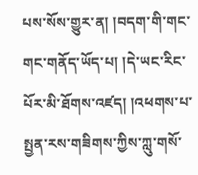པས་སོས་གྱུར་ན། །བདག་གི་གང་གང་གནོད་ཡོད་པ། །དེ་ཡང་རིང་པོར་མི་ཐོགས་འཛད། །འཕགས་པ་སྤྱན་རས་གཟིགས་ཀྱིས་ཀླུ་གསོ་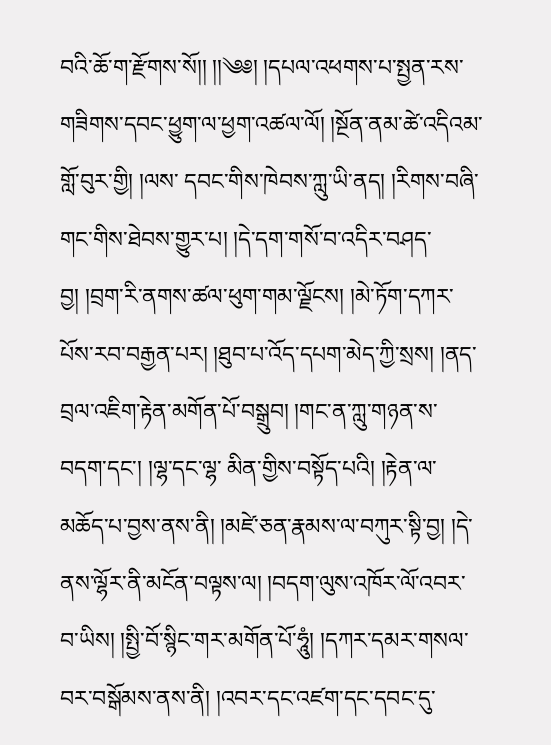བའི་ཆོ་ག་རྫོགས་སོ།། །།༄༅། །དཔལ་འཕགས་པ་སྤྱན་རས་གཟིགས་དབང་ཕྱུག་ལ་ཕྱག་འཚལ་ལོ། །སྔོན་ནམ་ཚེ་འདིའམ་གློ་བུར་གྱི། །ལས་ དབང་གིས་ཁེབས་ཀླུ་ཡི་ནད། །རིགས་བཞི་གང་གིས་ཐེབས་གྱུར་པ། །དེ་དག་གསོ་བ་འདིར་བཤད་བྱ། །བྲག་རི་ནགས་ཚལ་ཕུག་གམ་ལྗོངས། །མེ་ཏོག་དཀར་པོས་རབ་བརྒྱན་པར། །ཐུབ་པ་འོད་དཔག་མེད་ཀྱི་སྲས། །ནད་བྲལ་འཇིག་རྟེན་མགོན་པོ་བསྒྲུབ། །གང་ན་ཀླུ་གཉན་ས་བདག་དང་། །ལྷ་དང་ལྷ་ མིན་གྱིས་བསྟོད་པའི། །རྟེན་ལ་མཆོད་པ་བྱས་ནས་ནི། །མཛེ་ཅན་རྣམས་ལ་བཀུར་སྟི་བྱ། །དེ་ནས་ལྷོར་ནི་མངོན་བལྟས་ལ། །བདག་ལུས་འཁོར་ལོ་འབར་བ་ཡིས། །སྤྱི་བོ་སྙིང་གར་མགོན་པོ་ཧཱུཾ། །དཀར་དམར་གསལ་བར་བསྒོམས་ནས་ནི། །འབར་དང་འཛག་དང་དབང་དུ་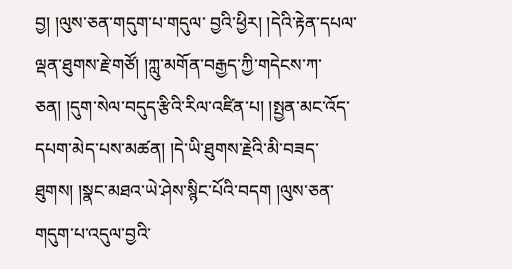བྱ། །ལུས་ཅན་གདུག་པ་གདུལ་ བྱའི་ཕྱིར། །དེའི་རྟེན་དཔལ་ལྡན་ཐུགས་རྗེ་གཙོ། །ཀླུ་མགོན་བརྒྱད་ཀྱི་གདེངས་ཀ་ཅན། །དུག་སེལ་བདུད་རྩིའི་རིལ་འཛིན་པ། །སྤྱན་མང་འོད་དཔག་མེད་པས་མཚན། །དེ་ཡི་ཐུགས་རྗེའི་མི་བཟད་ཐུགས། །སྣང་མཐའ་ཡེ་ཤེས་སྙིང་པོའི་བདག །ལུས་ཅན་གདུག་པ་འདུལ་བྱའི་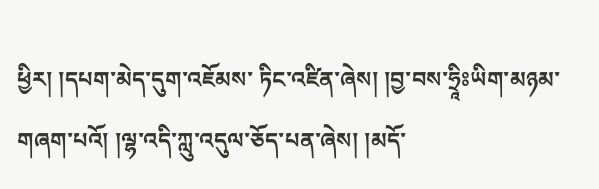ཕྱིར། །དཔག་མེད་དུག་འཇོམས་ ཏིང་འཛིན་ཞེས། །བྱ་བས་ཧྲཱིཿཡིག་མཉམ་གཞག་པའོ། །ལྷ་འདི་ཀླུ་འདུལ་ཅོད་པན་ཞེས། །མདོ་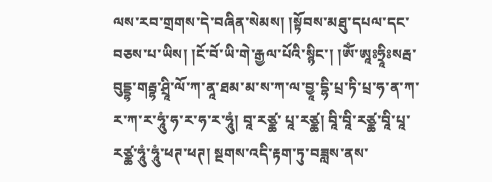ལས་རབ་གྲགས་དེ་བཞིན་སེམས། །སྟོབས་མཐུ་དཔལ་དང་བཅས་པ་ཡིས། །ངོ་བོ་ཡི་གེ་རྒྱལ་པོའི་སྙིང་། །ཨོཾ་ཨཱཿཧྲཱིཿསརྦ་བུདྡྷ་གརྦྷ་ཤྲཱི་ལོ་ཀ་ནཱ་ཐམ་མ་ས་ཀ་ལ་བྱཱ་དྷི་པྲ་ཏི་པྲ་ཧ་ན་ཀ་ར་ཀ་ར་ཧཱུཾ་ཧ་ར་ཧ་ར་ཧཱུཾ། བཱ་རཙྪ་ པཱ་རཙྪ། བཱི་བཱི་རཙྪ་བཱི་པཱ་རཙྪ་ཧཱུཾ་ཧཱུཾ་ཕཊ་ཕཊ། སྔགས་འདི་རྟག་ཏུ་བཟླས་ནས་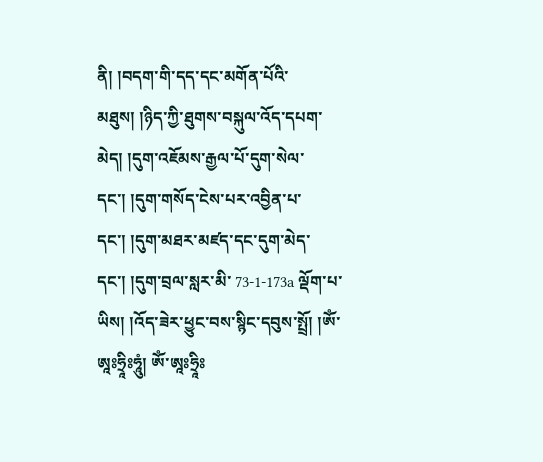ནི། །བདག་གི་དད་དང་མགོན་པོའི་མཐུས། །ཉིད་ཀྱི་ཐུགས་བསྐུལ་འོད་དཔག་མེད། །དུག་འཇོམས་རྒྱལ་པོ་དུག་སེལ་དང་། །དུག་གསོད་ངེས་པར་འབྱིན་པ་དང་། །དུག་མཐར་མཛད་དང་དུག་མེད་དང་། །དུག་བྲལ་སླར་མི་ 73-1-173a ལྡོག་པ་ཡིས། །འོད་ཟེར་ཕྱུང་བས་སྙིང་དབུས་སྤྲོ། །ཨོཾ་ཨཱཿཧྲཱིཿཧཱུཾ། ཨོཾ་ཨཱཿཧྲཱིཿ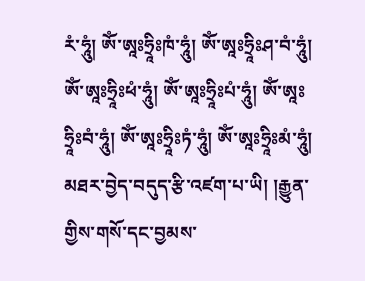རཾ་ཧཱུཾ། ཨོཾ་ཨཱཿཧྲཱིཿཁཾ་ཧཱུཾ། ཨོཾ་ཨཱཿཧྲཱིཿཤ་བཾ་ཧཱུཾ། ཨོཾ་ཨཱཿཧྲཱིཿཕཾ་ཧཱུཾ། ཨོཾ་ཨཱཿཧྲཱིཿཔཾ་ཧཱུཾ། ཨོཾ་ཨཱཿཧྲཱིཿབཾ་ཧཱུཾ། ཨོཾ་ཨཱཿཧྲཱིཿཏཾ་ཧཱུཾ། ཨོཾ་ཨཱཿཧྲཱིཿམཾ་ཧཱུཾ། མཐར་བྱེད་བདུད་རྩི་འཛག་པ་ཡི། །རྒྱུན་གྱིས་གསོ་དང་བྱམས་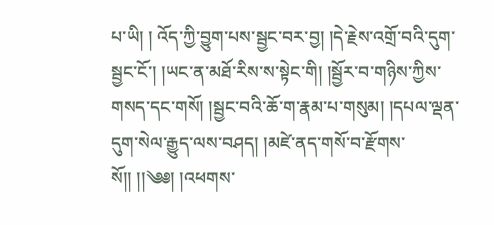པ་ཡི། ། འོད་ཀྱི་བྱུག་པས་སྦྱང་བར་བྱ། །དེ་རྗེས་འགྲོ་བའི་དུག་སྦྱང་ངོ་། །ཡང་ན་མཐོ་རིས་ས་སྟེང་གི། །སྦྱོར་བ་གཉིས་ཀྱིས་གསད་དང་གསོ། །སྦྱང་བའི་ཆོ་ག་རྣམ་པ་གསུམ། །དཔལ་ལྡན་དུག་སེལ་རྒྱུད་ལས་བཤད། །མཛེ་ནད་གསོ་བ་རྫོགས་སོ།། །།༄༅། །འཕགས་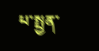པ་སྤྱན་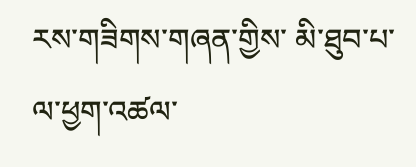རས་གཟིགས་གཞན་གྱིས་ མི་ཐུབ་པ་ལ་ཕྱག་འཚལ་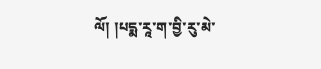ལོ། །པདྨ་རཱ་ག་བྱི་རུ་མེ་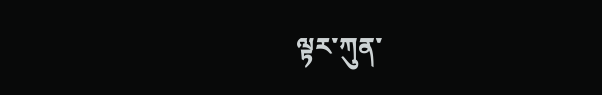ལྟར་ཀུན་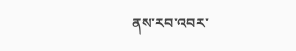ནས་རབ་འབར་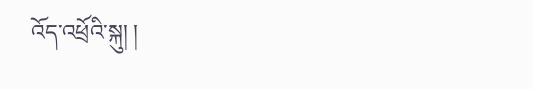འོད་འཕྲོའི་སྐུ། །